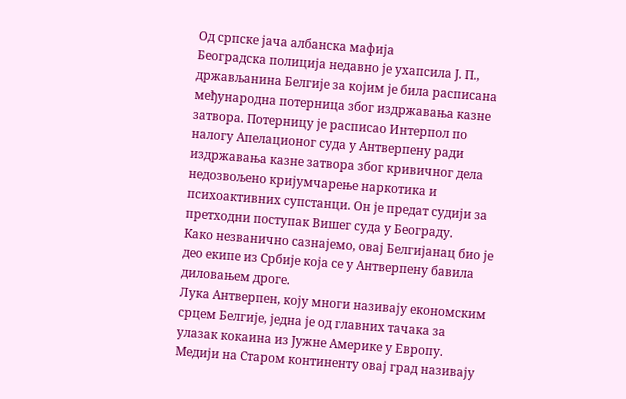Од српске јача албанска мафија
Београдска полиција недавно је ухапсила Ј. П., држављанина Белгије за којим је била расписана међународна потерница због издржавања казне затвора. Потерницу је расписао Интерпол по налогу Апелационог суда у Антверпену ради издржавања казне затвора због кривичног дела недозвољено кријумчарење наркотика и психоактивних супстанци. Он је предат судији за претходни поступак Вишег суда у Београду.
Како незванично сазнајемо, овај Белгијанац био је део екипе из Србије која се у Антверпену бавила диловањем дроге.
Лука Антверпен, коју многи називају економским срцем Белгије, једна је од главних тачака за улазак кокаина из Јужне Америке у Европу. Медији на Старом континенту овај град називају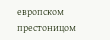европском престоницом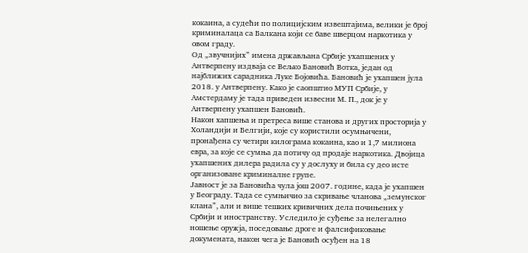кокаина, а судећи по полицијским извештајима, велики је број криминалаца са Балкана који се баве шверцом наркотика у овом граду.
Од „звучнијих” имена држављана Србије ухапшених у Антверпену издваја се Вељко Бановић Вотка, један од најближих сарадника Луке Бојовића. Бановић је ухапшен јула 2018. у Антверпену. Како је саопштио МУП Србије, у Амстердаму је тада приведен извесни М. П., док је у Антверпену ухапшен Бановић.
Након хапшења и претреса више станова и других просторија у Холандији и Белгији, које су користили осумњичени, пронађена су четири килограма кокаина, као и 1,7 милиона евра, за које се сумња да потичу од продаје наркотика. Двојица ухапшених дилера радила су у дослуху и била су део исте организоване криминалне групе.
Јавност је за Бановића чула још 2007. године, када је ухапшен у Београду. Тада се сумњичио за скривање чланова „земунског клана”, али и више тешких кривичних дела почињених у Србији и иностранству. Уследило је суђење за нелегално ношење оружја, поседовање дроге и фалсификовање докумената, након чега је Бановић осуђен на 18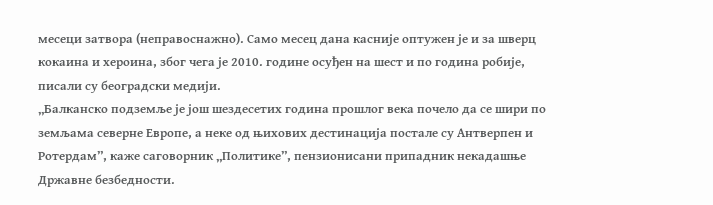месеци затвора (неправоснажно). Само месец дана касније оптужен је и за шверц кокаина и хероина, због чега је 2010. године осуђен на шест и по година робије, писали су београдски медији.
„Балканско подземље је још шездесетих година прошлог века почело да се шири по земљама северне Европе, а неке од њихових дестинација постале су Антверпен и Ротердам”, каже саговорник „Политике”, пензионисани припадник некадашње Државне безбедности.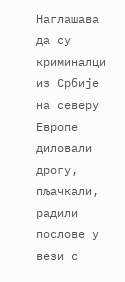Наглашава да су криминалци из Србије на северу Европе диловали дрогу, пљачкали, радили послове у вези с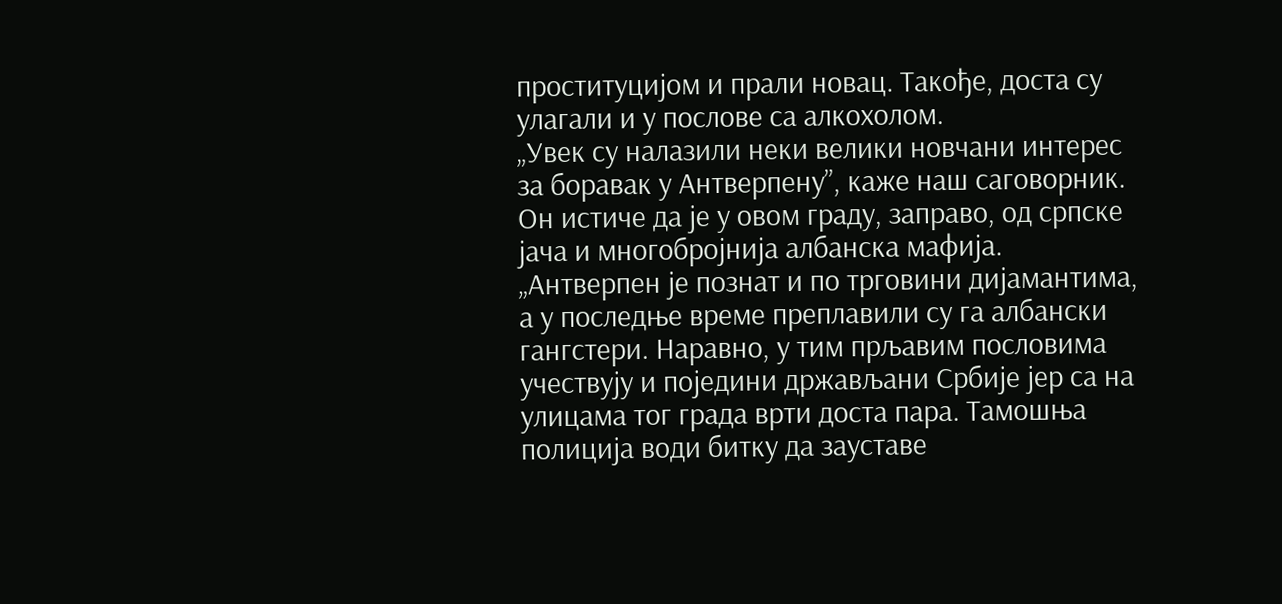проституцијом и прали новац. Такође, доста су улагали и у послове са алкохолом.
„Увек су налазили неки велики новчани интерес за боравак у Антверпену”, каже наш саговорник. Он истиче да је у овом граду, заправо, од српске јача и многобројнија албанска мафија.
„Антверпен је познат и по трговини дијамантима, а у последње време преплавили су га албански гангстери. Наравно, у тим прљавим пословима учествују и поједини држављани Србије јер са на улицама тог града врти доста пара. Тамошња полиција води битку да зауставе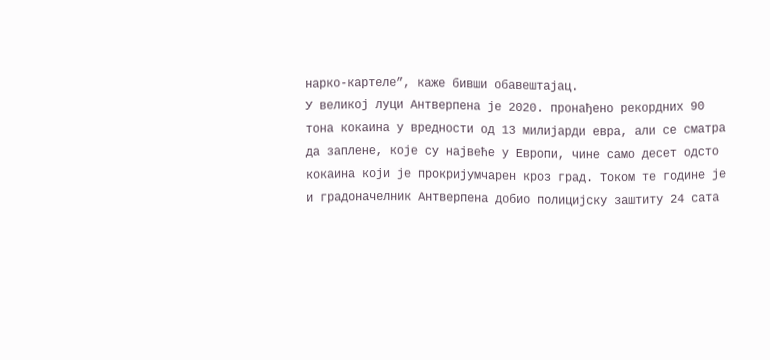нарко-картеле”, каже бивши обавештајац.
У великој луци Антверпена је 2020. пронађено рекордних 90 тона кокаина у вредности од 13 милијарди евра, али се сматра да заплене, које су највеће у Европи, чине само десет одсто кокаина који је прокријумчарен кроз град. Током те године је и градоначелник Антверпена добио полицијску заштиту 24 сата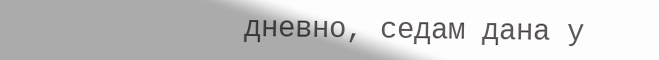дневно, седам дана у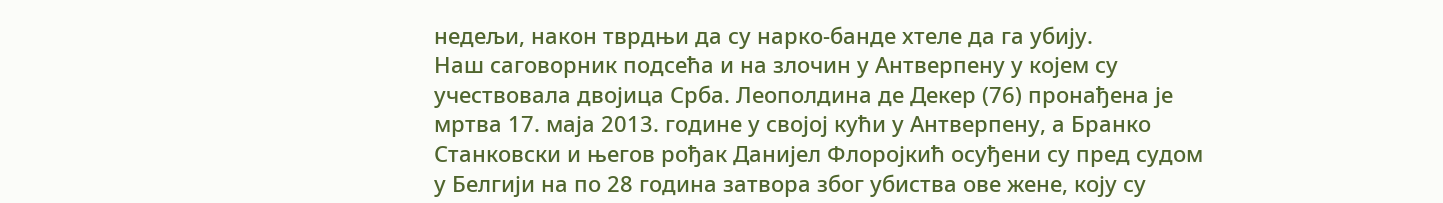недељи, након тврдњи да су нарко-банде хтеле да га убију.
Наш саговорник подсећа и на злочин у Антверпену у којем су учествовала двојица Срба. Леополдина де Декер (76) пронађена је мртва 17. маја 2013. године у својој кући у Антверпену, а Бранко Станковски и његов рођак Данијел Флоројкић осуђени су пред судом у Белгији на по 28 година затвора због убиства ове жене, коју су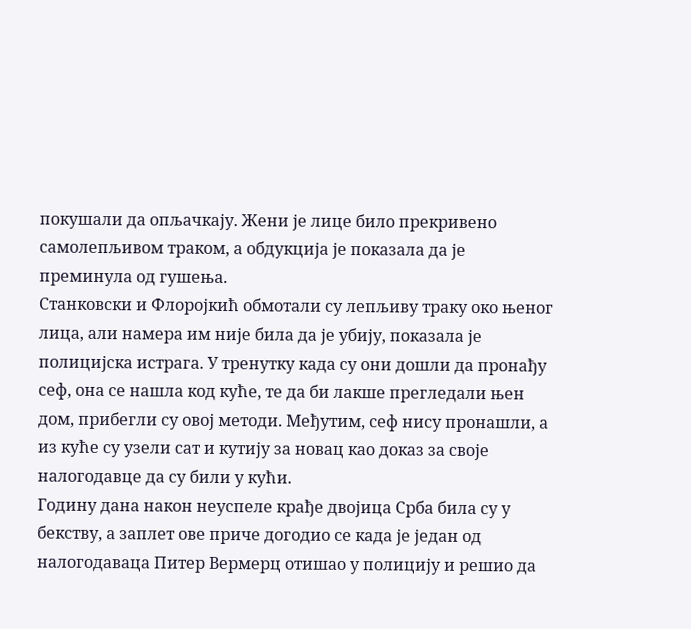покушали да опљачкају. Жени је лице било прекривено самолепљивом траком, а обдукција је показала да је преминула од гушења.
Станковски и Флоројкић обмотали су лепљиву траку око њеног лица, али намера им није била да је убију, показала је полицијска истрага. У тренутку када су они дошли да пронађу сеф, она се нашла код куће, те да би лакше прегледали њен дом, прибегли су овој методи. Међутим, сеф нису пронашли, а из куће су узели сат и кутију за новац као доказ за своје налогодавце да су били у кући.
Годину дана након неуспеле крађе двојица Срба била су у бекству, а заплет ове приче догодио се када је један од налогодаваца Питер Вермерц отишао у полицију и решио да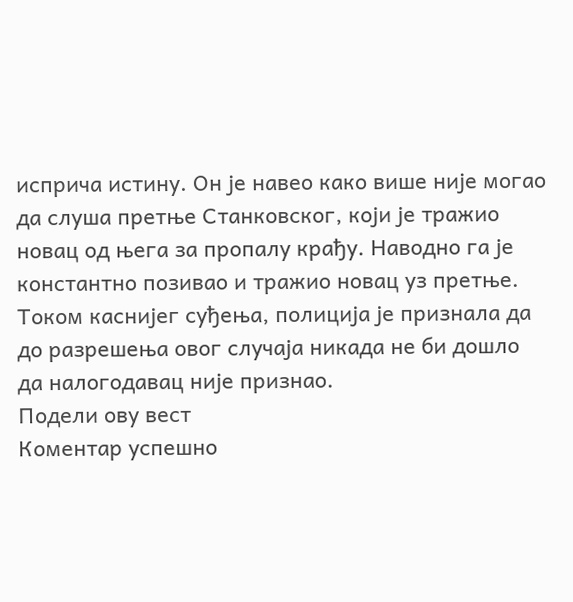исприча истину. Он је навео како више није могао да слуша претње Станковског, који је тражио новац од њега за пропалу крађу. Наводно га је константно позивао и тражио новац уз претње. Током каснијег суђења, полиција је признала да до разрешења овог случаја никада не би дошло да налогодавац није признао.
Подели ову вест
Комeнтар успeшно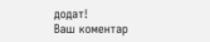додат!
Ваш комeнтар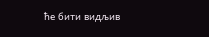ћe бити видљив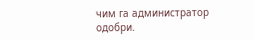чим га администратор одобри.